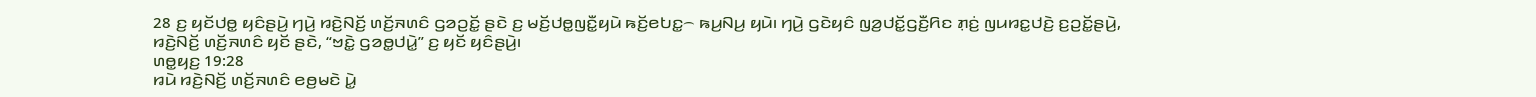28 ꤢ꤬ ꤟꤢꤩꤓꤥ꤭ ꤟꤢꤨꤔꤣꤧ꤬ ꤚꤣꤧ꤬ ꤙꤢꤧ꤬ꤡꤢꤩ꤬ ꤛꤢꤩ꤬ꤏꤛꤢꤨ ꤞꤤꤑꤢꤩ꤭ ꤔꤢꤧ ꤢ꤬ ꤗꤢꤩ꤬ꤓꤥ꤭ꤜꤢꤪ꤭ꤟꤣꤧ ꤒꤢꤩ꤬ꤕꤝꤢ꤭꤮ ꤒꤣ꤬ꤡꤣ꤬ ꤟꤣꤧ꤯ ꤚꤣꤧ꤬ ꤞꤢꤧꤟꤢꤨ ꤜꤤ꤬ꤓꤢꤩ꤭ꤞꤢꤪ꤬ꤖꤢ ꤊ꤫ꤢꤦ꤬ ꤜꤣꤙꤢ꤭ꤓꤢꤧ꤬ ꤢ꤬ꤑꤢꤩ꤭ꤔꤣꤧ꤬, ꤙꤢꤧ꤬ꤡꤢꤩ꤬ ꤛꤢꤩ꤬ꤏꤛꤢꤨ ꤟꤢꤩ ꤔꤢꤧ, “ꤠꤢꤧ꤭ ꤞꤤꤥ꤭ꤓꤣꤧ꤭” ꤢ꤬ ꤟꤢꤩ ꤟꤢꤨꤔꤣꤧ꤬꤯
ꤛꤥ꤭ꤟꤢ꤬ 19:28
ꤙꤣꤧ ꤙꤢꤧ꤬ꤡꤢꤩ꤬ ꤛꤢꤩ꤬ꤏꤛꤢꤨ ꤕꤥ꤬ꤗꤢꤧ ꤣꤧ꤭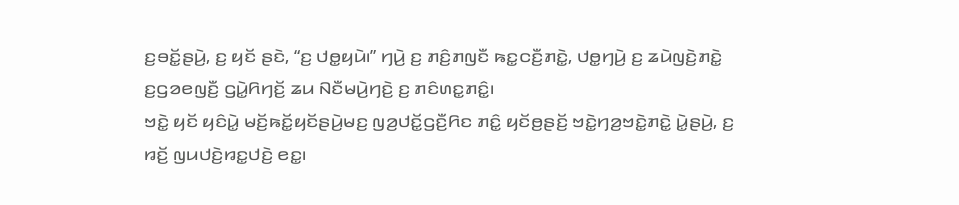ꤢ꤬ꤋꤢꤩ꤭ꤔꤣꤧ꤬, ꤢ꤬ ꤟꤢꤩ ꤔꤢꤧ, “ꤢ꤬ ꤓꤥ꤭ꤟꤣꤧ꤯” ꤚꤣꤧ꤬ ꤢ꤬ ꤊꤢꤨ꤬ꤊꤜꤢꤪ ꤒꤢ꤭ꤍꤢꤪ꤬ꤊꤢꤧ꤭, ꤓꤥ꤭ꤚꤣꤧ꤬ ꤢ꤬ ꤘꤣꤧꤜꤢꤧ꤬ꤊꤢꤧ꤭ ꤢ꤬ꤞꤤꤕꤜꤢꤪ꤬ ꤞꤣꤧ꤭ꤖꤚꤢꤩ꤬ ꤘꤣ ꤡꤢꤪꤗꤣꤧ꤬ꤚꤢꤧ꤬ ꤢ꤬ ꤊꤢꤨꤛꤢ꤭ꤊꤢꤨ꤭꤯
ꤠꤢꤧ꤭ ꤟꤢꤩ ꤟꤢꤨꤣꤧ꤭ ꤗꤢꤩ꤬ꤒꤢꤩ꤭ꤟꤢꤩꤔꤣꤧ꤬ꤗꤢ꤬ ꤜꤤ꤬ꤓꤢꤩ꤭ꤞꤢꤪ꤬ꤖꤢ ꤊꤢꤨ꤭ ꤟꤢꤩꤥ꤬ꤔꤢꤩ꤬ ꤠꤢꤧ꤭ꤚꤤ꤬ꤠꤢꤧ꤭ꤊꤢꤧ꤭ ꤣꤧ꤭ꤔꤣꤧ꤬, ꤢ꤬ ꤙꤢꤩ꤬ ꤜꤣꤓꤢꤧ꤬ꤙꤢ꤭ꤓꤢꤧ꤬ ꤕꤢ꤭꤯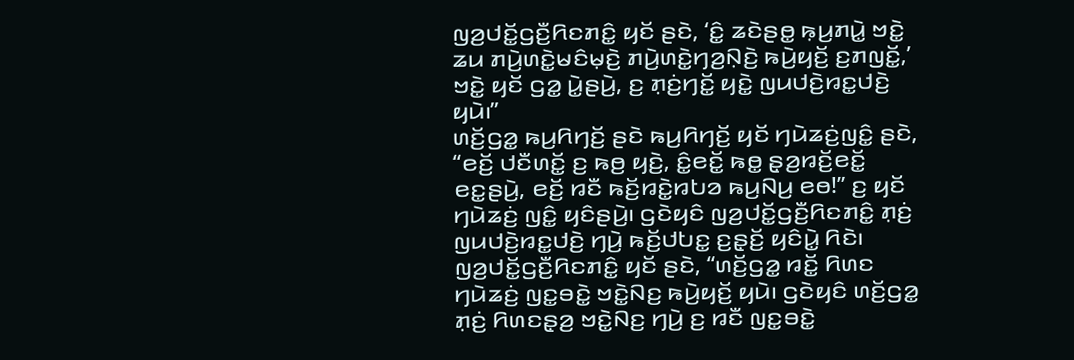ꤜꤤ꤬ꤓꤢꤩ꤭ꤞꤢꤪ꤬ꤖꤢꤊꤢꤨ꤭ ꤟꤢꤩ ꤔꤢꤧ, ‘ꤢꤨ꤭ ꤘꤢꤧꤔꤥ꤭ ꤒ꤫ꤣ꤬ꤊꤣꤧ꤭ ꤠꤢꤧ꤭ ꤘꤣ ꤊꤣꤧ꤬ꤛꤢꤧ꤭ꤗꤢꤨꤗ꤫ꤢꤧ꤬ ꤊꤣꤧ꤬ꤛꤢꤧ꤭ꤚꤤ꤬ꤡ꤫ꤢꤧ꤬ ꤒꤣꤧ꤬ꤟꤢꤩ꤬ ꤢ꤬ꤊꤜꤢꤩ꤭,’ ꤠꤢꤧ꤭ ꤟꤢꤩ ꤞꤤ꤭ ꤣꤧ꤭ꤔꤣꤧ꤬, ꤢ꤬ ꤊ꤫ꤢꤦ꤬ꤚꤢꤩ꤭ ꤟꤢꤧ꤭ ꤜꤣꤓꤢꤧ꤬ꤙꤢ꤭ꤓꤢꤧ꤬ ꤟꤣꤧ꤯”
ꤛꤢꤩ꤬ꤞꤤ꤭ ꤒꤣ꤬ꤖꤚꤢꤩ꤬ ꤔꤢꤧ ꤒꤣ꤬ꤖꤚꤢꤩ꤬ ꤟꤢꤩ ꤚꤣꤧꤘꤢꤦ꤬ꤜꤢꤨ꤭ ꤔꤢꤧ, “ꤕꤢꤩ꤬ ꤓꤢꤪꤛꤢꤩ꤭ ꤢ꤬ ꤒꤥ꤬ ꤟꤢꤧ꤬, ꤢꤨ꤭ꤕꤢꤩ꤭ ꤒꤥ꤭ ꤔ꤫ꤤ꤬ꤙꤢꤩ꤬ꤕꤢꤩ꤭ ꤕꤢ꤭ꤔꤣꤧ꤬, ꤕꤢꤩ꤬ ꤙꤢꤪ ꤒꤢꤩ꤬ꤙꤢꤧ꤭ꤙꤝꤤ ꤒꤣ꤬ꤡꤣ꤬ ꤕꤥ!” ꤢ꤬ ꤟꤢꤩ ꤚꤣꤧꤘꤢꤦ꤬ ꤜꤢꤨ꤭ ꤟꤢꤨꤔꤣꤧ꤬꤯ ꤞꤢꤧꤟꤢꤨ ꤜꤤ꤬ꤓꤢꤩ꤭ꤞꤢꤪ꤬ꤖꤢꤊꤢꤨ꤭ ꤊ꤫ꤢꤦ꤬ ꤜꤣꤓꤢꤧ꤬ꤙꤢ꤭ꤓꤢꤧ꤬ ꤚꤣꤧ꤬ ꤒꤢꤩ꤬ꤓꤝꤢ꤭ ꤢ꤬ꤔ꤫ꤢꤩ꤬ ꤟꤢꤨꤣꤧ꤭ ꤖꤢꤧ꤯ ꤜꤤ꤬ꤓꤢꤩ꤭ꤞꤢꤪ꤬ꤖꤢꤊꤢꤨ꤭ ꤟꤢꤩ ꤔꤢꤧ, “ꤛꤢꤩ꤬ꤞꤤ꤭ ꤙꤢꤩ꤭ ꤖꤛꤢ ꤚꤣꤧꤘꤢꤦ꤬ ꤜꤢ꤭ꤋꤢꤧ꤭ ꤠꤢꤧ꤭ꤡꤢ꤬ ꤒꤣꤧ꤬ꤟꤢꤩ꤬ ꤟꤣꤧ꤯ ꤞꤢꤧꤟꤢꤨ ꤛꤢꤩ꤬ꤞꤤ꤭ ꤊ꤫ꤢꤦ꤬ ꤖꤛꤢꤔ꤫ꤤ꤬ ꤠꤢꤧ꤭ꤡꤢ꤬ ꤚꤣꤧ꤬ ꤢ꤬ ꤙꤢꤪ ꤜꤢ꤭ꤋꤢꤧ꤭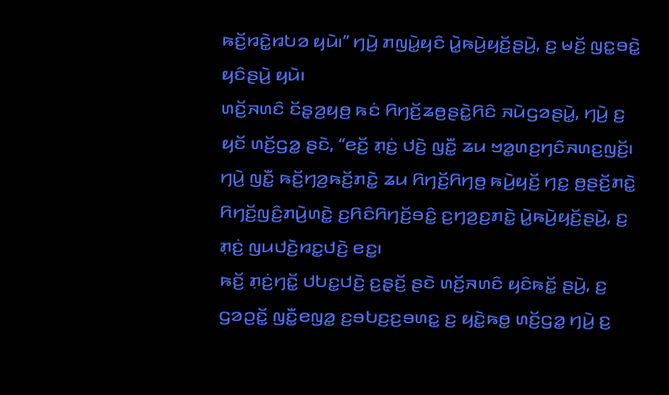ꤒꤢꤩ꤬ꤙꤢꤧ꤭ꤙꤝꤤ ꤟꤣꤧ꤯” ꤚꤣꤧ꤬ ꤊꤜꤣꤧ꤭ꤟꤢꤨ ꤣꤧ꤭ꤒꤣꤧ꤬ꤟꤢꤩ꤬ꤔꤣꤧ꤬, ꤢ꤬ ꤗꤢꤩ꤬ ꤜꤢ꤭ꤋꤢꤧ꤭ ꤟꤢꤨꤔꤣꤧ꤬ ꤟꤣꤧ꤯
ꤛꤢꤩ꤬ꤏꤛꤢꤨ ꤢꤩꤔ꤫ꤤ꤬ꤟꤥ꤬ ꤒꤢꤦ ꤖꤚꤢꤩ꤬ꤘꤥ꤬ꤔꤢꤧ꤭ꤖꤢꤨ ꤏꤣꤧꤞꤤꤔꤣꤧ꤭, ꤚꤣꤧ꤬ ꤢ꤬ ꤟꤢꤩ ꤛꤢꤩ꤬ꤞꤤ꤭ ꤔꤢꤧ, “ꤕꤢꤩ꤬ ꤊ꤫ꤢꤦ꤬ ꤓꤢꤧ꤬ ꤜꤢꤪ꤭ ꤘꤣ ꤠꤤ꤭ꤛꤢ꤬ꤚꤢꤨꤏꤛꤢ꤬ꤜꤢꤩ꤬꤯ ꤚꤣꤧ꤬ ꤜꤢꤪ꤭ ꤒꤢꤩ꤬ꤚꤤ꤬ꤒꤢꤩ꤬ꤊꤢꤧ꤭ ꤘꤣ ꤖꤚꤢꤩ꤬ꤖꤚꤥ꤬ ꤒꤣꤧ꤬ꤟꤢꤩ꤬ ꤚꤢ꤭ ꤥ꤬ꤔꤢꤩ꤬ꤊꤢꤧ꤭ ꤖꤚꤢꤩ꤬ꤜꤢꤨ꤬ꤊꤣꤧ꤬ꤛꤢꤧ꤭ ꤢ꤬ꤖꤢꤨꤖꤚꤢꤩ꤬ꤋꤢꤨ꤭ ꤢ꤬ꤚꤤ꤬ꤢ꤬ꤊꤢꤧ꤭ ꤣꤧ꤭ꤒꤣꤧ꤬ꤟꤢꤩ꤬ꤔꤣꤧ꤬, ꤢ꤬ ꤊ꤫ꤢꤦ꤬ ꤜꤣꤓꤢꤧ꤬ꤙꤢ꤭ꤓꤢꤧ꤬ ꤕꤢ꤭꤯
ꤒꤢꤩ꤬ ꤊ꤫ꤢꤦ꤬ꤚꤢꤩ꤭ ꤓꤝꤢ꤭ꤓꤢꤧ꤬ ꤢ꤬ꤔ꤫ꤢꤩ꤬ ꤔꤢꤧ ꤛꤢꤩ꤬ꤏꤛꤢꤨ ꤟꤢꤨꤒꤢꤩ꤭ ꤔꤣꤧ꤬, ꤢ꤬ ꤞꤤꤑꤢꤩ꤭ ꤜꤢꤪ꤭ꤕꤜꤤ꤭ ꤢ꤬ꤋꤝꤢ꤬ꤢ꤬ꤋꤛꤢ꤭ ꤢ꤬ ꤟꤢꤧ꤭ꤒꤥ꤭ ꤛꤢꤩ꤬ꤞꤤ꤭ ꤚꤣꤧ꤬ ꤢ꤬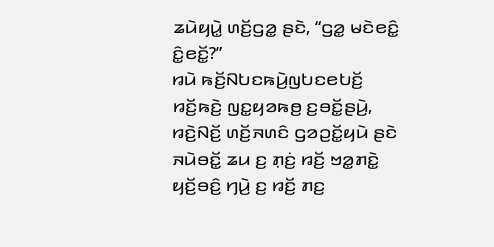ꤘꤣꤧꤟꤣꤧ꤭ ꤛꤢꤩ꤬ꤞꤤ꤭ ꤔꤢꤧ, “ꤞꤤ꤭ ꤗꤢꤧꤕꤢꤨ꤭ ꤢꤨ꤭ꤕꤢꤩ꤭?”
ꤙꤣꤧ ꤒꤢꤩ꤬ꤡꤝꤢꤒꤣꤧ꤬ꤜꤝꤢꤕꤝꤢꤩ꤬ ꤙꤢꤩ꤬ꤒꤢꤧ꤬ ꤜꤢ꤭ꤟꤤꤒꤥ꤬ ꤢ꤬ꤋꤢꤩ꤭ꤔꤣꤧ꤬, ꤙꤢꤧ꤬ꤡꤢꤩ꤬ ꤛꤢꤩ꤬ꤏꤛꤢꤨ ꤞꤤꤑꤢꤩ꤭ꤟꤣꤧ ꤔꤢꤧ ꤏꤣꤧꤋꤢꤩ꤭ ꤘꤣ ꤢ꤬ ꤊ꤫ꤢꤦ꤬ ꤙꤢꤩ꤬ ꤠꤤ꤭ꤊꤢꤧ꤭ ꤟꤢꤩ꤬ꤋꤢꤨ꤬ ꤚꤣꤧ꤬ ꤢ꤬ ꤙꤢꤩ꤬ ꤊꤢ꤬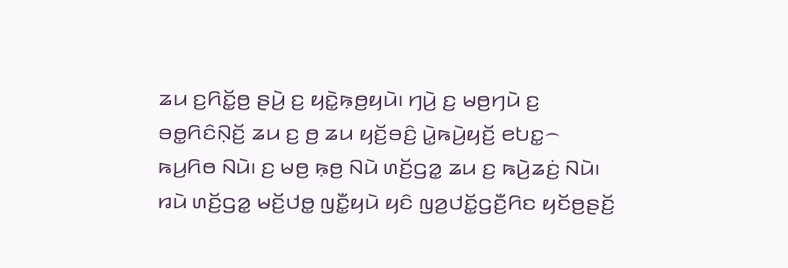ꤘꤣ ꤢ꤬ꤖꤢꤩ꤭ꤥ꤬ ꤔꤣꤧ꤬ ꤢ꤬ ꤟꤢꤧ꤭ꤒ꤫ꤥ꤬ꤟꤣꤧ꤯ ꤚꤣꤧ꤬ ꤢ꤬ ꤗꤥ꤬ꤚꤣꤧ ꤢ꤬ ꤋꤥ꤭ꤖꤢꤨꤡ꤫ꤢꤩ꤬ ꤘꤣ ꤢ꤬ ꤥ꤬ ꤘꤣ ꤟꤢꤩ꤬ꤋꤢꤨ꤬ ꤣꤧ꤭ꤒꤣꤧ꤬ꤟꤢꤩ꤬ ꤕꤝꤢ꤭꤮ ꤒꤣ꤬ꤖꤥ ꤡꤣꤧ꤯ ꤢ꤬ ꤗꤥ꤬ ꤒ꤫ꤥ꤬ ꤡꤣꤧ ꤛꤢꤩ꤬ꤞꤤ꤭ ꤘꤣ ꤢ꤬ ꤒꤣꤧ꤬ꤘꤢꤦ꤬ ꤡꤣꤧ꤯
ꤙꤣꤧ ꤛꤢꤩ꤬ꤞꤤ꤭ ꤗꤢꤩ꤬ꤓꤥ꤭ ꤜꤢꤪ꤭ꤟꤣꤧ ꤟꤢꤨ ꤜꤤ꤬ꤓꤢꤩ꤭ꤞꤢꤪ꤬ꤖꤢ ꤟꤢꤩꤥ꤬ꤔꤢꤩ꤬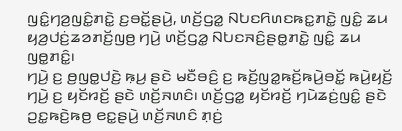ꤜꤢꤨ꤭ꤚꤤ꤬ꤜꤢꤨ꤭ꤊꤢꤧ꤭ ꤢ꤬ꤋꤢꤩ꤭ꤔꤣꤧ꤬, ꤛꤢꤩ꤬ꤞꤤ꤭ ꤡꤝꤢꤖꤛꤢꤒꤢ꤭ꤊꤢꤧ꤭ ꤜꤢꤨ꤭ ꤘꤣ ꤟꤤ꤬ꤓꤢꤦ꤬ꤘꤤꤊꤢꤩ꤬ꤜꤥ꤬ ꤚꤣꤧ꤬ ꤛꤢꤩ꤬ꤞꤤ꤭ ꤡꤝꤢꤏꤢꤨ꤬ꤔꤥ꤭ꤊꤢꤧ꤭ ꤜꤢꤨ꤭ ꤘꤣ ꤜꤥ꤭ꤊꤢꤨ꤭꤯
ꤚꤣꤧ꤬ ꤢ꤬ ꤥ꤬ꤜꤥ꤭ꤓꤢꤧ꤬ ꤒ꤫ꤣ꤬ ꤔꤢꤧ ꤗꤢꤪꤋꤢꤨ꤬ ꤢ꤬ ꤒꤢꤩ꤬ꤜꤤ꤭ꤒꤢꤩ꤬ꤒꤣꤧ꤬ꤋꤢꤩ꤭ ꤒꤣꤧ꤬ꤟꤢꤩ꤬ ꤚꤣꤧ꤬ ꤢ꤬ ꤟꤢꤩꤙꤢꤩ꤬ ꤔꤢꤧ ꤛꤢꤩ꤬ꤏꤛꤢꤨ꤯ ꤛꤢꤩ꤬ꤞꤤ꤭ ꤟꤢꤩꤙꤢꤩ꤬ ꤚꤣꤧꤘꤢꤦ꤬ꤜꤢꤨ꤭ ꤔꤢꤧ ꤑꤢ꤭ꤒꤢꤧ꤬ꤒꤥ꤬ ꤕꤢ꤭ꤔꤣꤧ꤬ ꤛꤢꤩ꤬ꤏꤛꤢꤨ ꤊ꤫ꤢꤦ꤬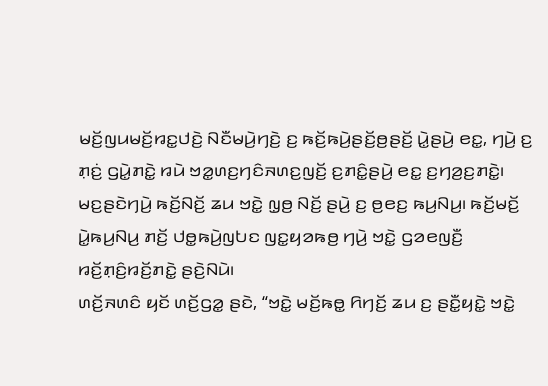ꤗꤢꤩ꤬ꤜꤣꤗꤢꤩ꤬ꤙꤢ꤭ꤓꤢꤧ꤬ ꤡꤢꤪꤗꤣꤧ꤬ꤚꤢꤧ꤬ ꤢ꤬ ꤒꤢꤩ꤬ꤒꤣꤧ꤬ꤔꤢꤩ꤬ꤥ꤬ꤔꤢꤩ꤬ ꤣꤧ꤭ꤔꤣꤧ꤬ ꤕꤢ꤭, ꤚꤣꤧ꤬ ꤢ꤬ ꤊ꤫ꤢꤦ꤬ ꤞꤣꤧ꤭ꤊꤢꤧ꤭ ꤙꤣꤧ ꤠꤤ꤭ꤛꤢ꤬ꤚꤢꤨꤏꤛꤢ꤬ꤜꤢꤩ꤬ ꤢ꤬ꤊꤢꤨ꤭ꤔꤣꤧ꤬ ꤕꤢ꤭ ꤢ꤬ꤚꤤ꤬ꤢ꤬ꤊꤢꤧ꤭꤯
ꤗꤢ꤬ꤔꤢꤧꤚꤣꤧ꤬ ꤒꤢꤩ꤬ꤡꤢꤩ꤬ ꤘꤣ ꤠꤢꤧ꤭ ꤜ꤫ꤥ꤬ ꤡꤢꤩ꤬ ꤔꤣꤧ꤬ ꤢ꤬ ꤥ꤬ꤕꤢ꤬ ꤒꤣ꤬ꤡꤣ꤬꤯ ꤒꤢꤩ꤬ꤗꤢꤩ꤬ ꤣꤧ꤭ꤒꤣ꤬ꤡꤣ꤬ ꤊꤢꤩ꤬ ꤓꤥ꤭ꤒꤣꤧ꤬ꤜꤝꤢ ꤜꤢ꤭ꤟꤤꤒꤥ꤬ ꤚꤣꤧ꤬ ꤠꤢꤧ꤭ ꤞꤤꤕꤜꤢꤪ꤬ ꤙꤢꤩ꤬ꤊ꤫ꤢꤨ꤬ꤙꤢꤩ꤬ꤊꤢꤧ꤭ ꤔꤢꤧ꤬ꤡꤣꤧ꤯
ꤛꤢꤩ꤬ꤏꤛꤢꤨ ꤟꤢꤩ ꤛꤢꤩ꤬ꤞꤤ꤭ ꤔꤢꤧ, “ꤠꤢꤧ꤭ ꤗꤢꤩ꤬ꤒꤥ꤭ ꤖꤚꤢꤩ꤬ ꤘꤣ ꤢ꤬ ꤔꤢꤪ꤭ꤟꤢꤧ꤭ ꤠꤢꤧ꤭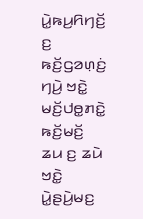ꤣꤧ꤭ꤒꤣ꤬ꤖꤚꤢꤩ꤬ ꤢ꤬ ꤒꤢꤩ꤬ꤞꤤꤛ꤫ꤢꤦ꤬ ꤚꤣꤧ꤬ ꤠꤢꤧ꤭ ꤗꤢꤩ꤬ꤓꤥ꤭ꤊꤢꤧ꤭ ꤒꤢꤩ꤬ꤗꤢꤩ꤬ ꤘꤣ ꤢ꤬ ꤘꤣꤧ ꤠꤢꤧ꤭ ꤣꤧ꤭ꤔꤣꤧ꤬ꤗꤢ꤬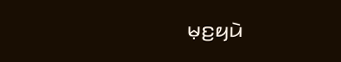ꤗ꤫ꤢ꤬ꤟꤣꤧ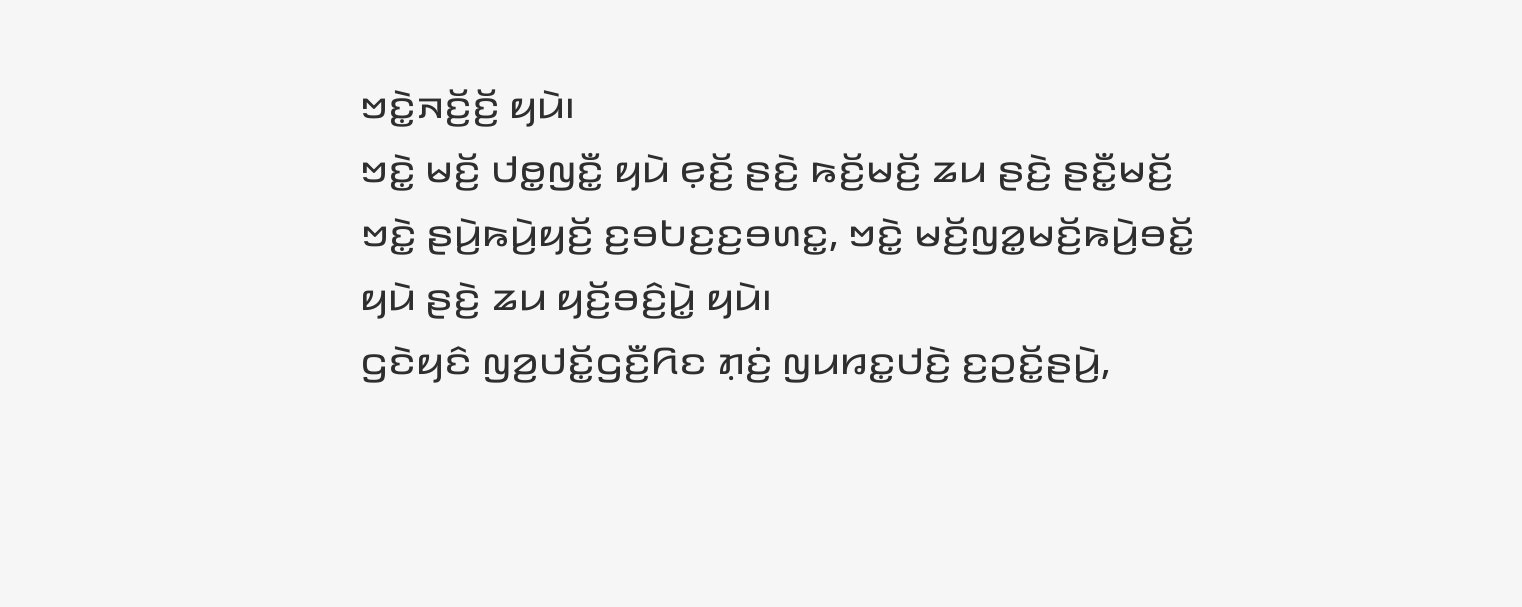ꤠꤢꤧ꤭ꤏꤢꤩ꤬ꤢꤩ꤬ ꤟꤣꤧ꤯
ꤠꤢꤧ꤭ ꤗꤢꤩ꤬ ꤓꤥ꤭ꤜꤢꤪ꤭ ꤟꤣꤧ ꤕ꤫ꤢꤩ꤬ ꤔꤢꤧ꤬ ꤒꤢꤩ꤬ꤗꤢꤩ꤬ ꤘꤣ ꤔꤢꤧ꤬ ꤔꤢꤪ꤭ꤗꤢꤩ꤬ ꤠꤢꤧ꤭ ꤔꤣꤧ꤬ꤒꤣꤧ꤬ꤟꤢꤩ꤬ ꤢ꤬ꤋꤝꤢ꤬ꤢ꤬ꤋꤛꤢ꤭, ꤠꤢꤧ꤭ ꤗꤢꤩ꤬ꤜꤤ꤭ꤗꤢꤩ꤬ꤒꤣꤧ꤬ꤋꤢꤩ꤭ ꤟꤣꤧ ꤔꤢꤧ꤬ ꤘꤣ ꤟꤢꤩ꤬ꤋꤢꤨ꤬ꤣꤧ꤭ ꤟꤣꤧ꤯
ꤞꤢꤧꤟꤢꤨ ꤜꤤ꤬ꤓꤢꤩ꤭ꤞꤢꤪ꤬ꤖꤢ ꤊ꤫ꤢꤦ꤬ ꤜꤣꤙꤢ꤭ꤓꤢꤧ꤬ ꤢ꤬ꤑꤢꤩ꤭ꤔꤣꤧ꤬,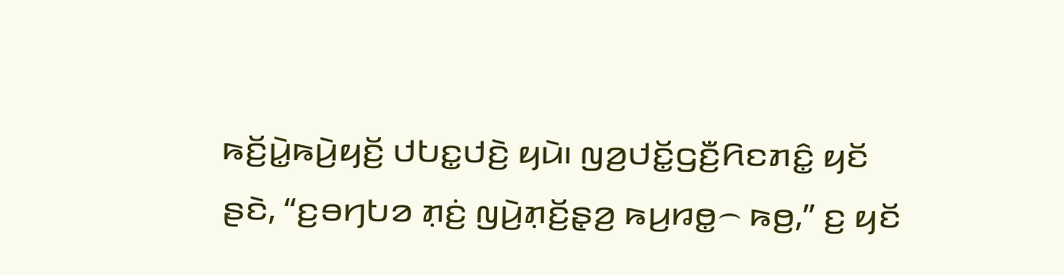ꤒꤢꤩ꤬ꤣꤧ꤭ꤒꤣꤧ꤬ꤟꤢꤩ꤬ ꤓꤝꤢ꤭ꤓꤢꤧ꤬ ꤟꤣꤧ꤯ ꤜꤤ꤬ꤓꤢꤩ꤭ꤞꤢꤪ꤬ꤖꤢꤊꤢꤨ꤭ ꤟꤢꤩ ꤔꤢꤧ, “ꤢ꤬ꤋꤚꤝꤤ ꤊ꤫ꤢꤦ꤬ ꤜꤣꤧ꤬ꤊ꤫ꤢꤩ꤬ꤔ꤫ꤤ꤬ ꤒꤣ꤬ꤙꤥ꤭꤮ ꤒꤥ꤬,” ꤢ꤬ ꤟꤢꤩ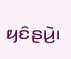ꤟꤢꤨꤔꤣꤧ꤬꤯